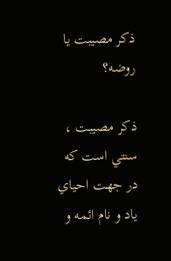ذكر مصيبت يا روضه؟

ذكر مصيبت ، سنتي است كه در جهت احياي ياد و نام ائمه و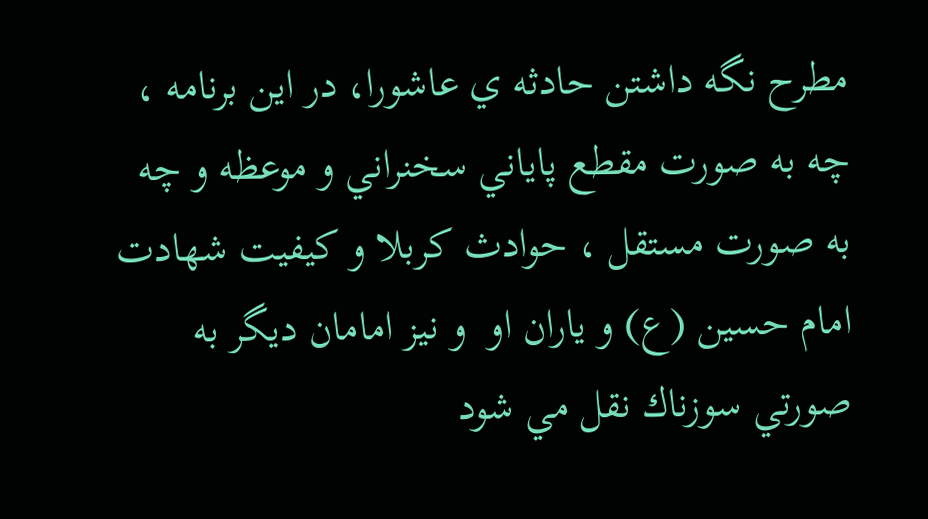مطرح نگه داشتن حادثه ي عاشورا، در اين برنامه ، چه به صورت مقطع پاياني سخنراني و موعظه و چه به صورت مستقل ، حوادث كربلا و كيفيت شهادت امام حسين (ع) و ياران او  و نيز امامان ديگر به صورتي سوزناك نقل مي شود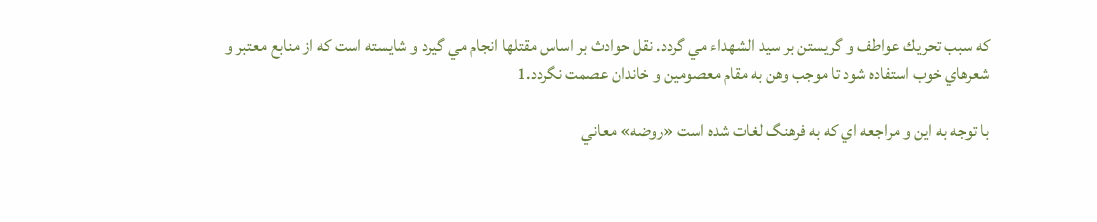كه سبب تحريك عواطف و گريستن بر سيد الشهداء مي گردد. نقل حوادث بر اساس مقتلها انجام مي گيرد و شايسته است كه از منابع معتبر و شعرهاي خوب استفاده شود تا موجب وهن به مقام معصومين و خاندان عصمت نگردد.1

با توجه به اين و مراجعه اي كه به فرهنگ لغات شده است «روضه» معاني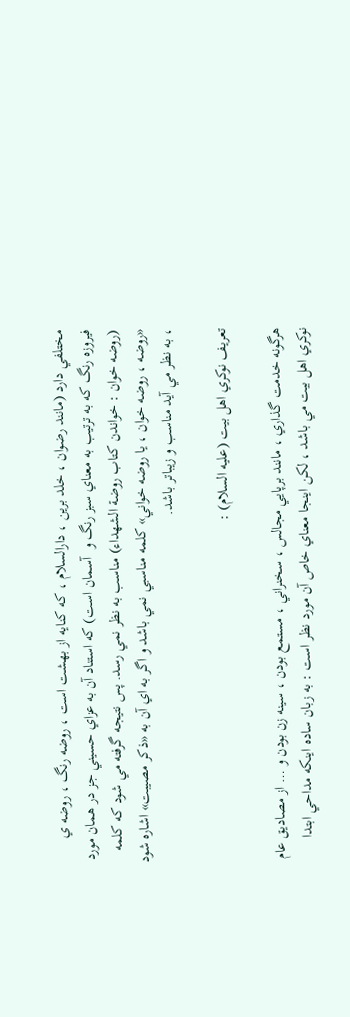مختلفي دارد (مانند رضوان ، خلد برين ، دارالسلام ، كه كنايه از بهشت است ، روضه رنگ ، روضه ي فيروزه رنگ كه به ترتيب به معناي سبز رنگ و  آسمان است) كه استناد آن به عزاي حسيني جز در همان مورد (روضه خوان : خواندن كتاب روضة الشهداء) مناسب به نظر نمي رسد. پس نتيجه گرفته مي شود كه كلمه «روضه ، روضه خوان ، يا روضه خواني» كلمه مناسبي نمي باشد و اگر به اي آن به «ذكر مصيبت» اشاره شود ، به نظر مي آيد مناسب و زيباتر باشد.

تعريف نوكري اهل بيت (عليه السلام) :

هرگونه خدمت گذاري ، مانند برپايي مجالس ، سخنراني ، مستمع بودن ، سينه زن بودن و … از مصاديق عام نوكري اهل بيت مي باشد ، لكن اينجا معناي خاص آن مورد نظر است : به زبان ساده اينكه مداحي ابتدا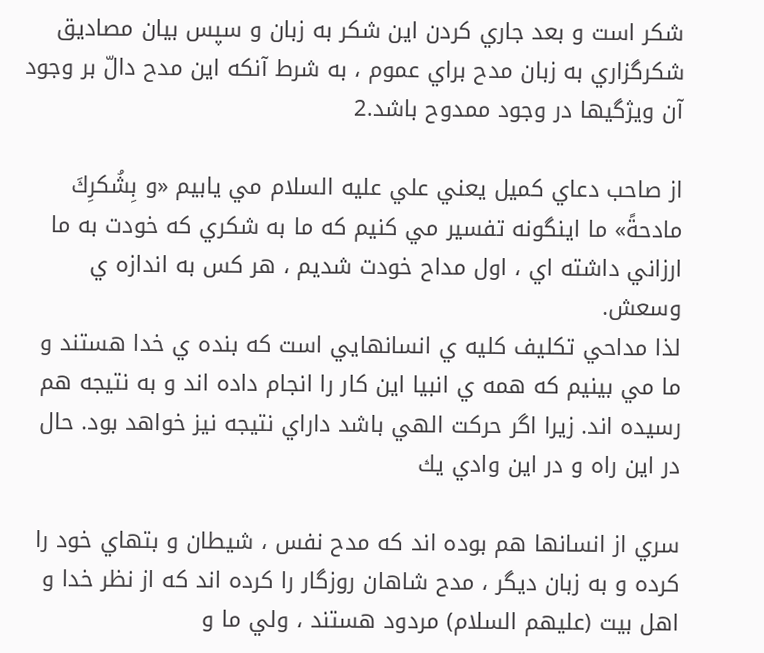شكر است و بعد جاري كردن اين شكر به زبان و سپس بيان مصاديق شكرگزاري به زبان مدح براي عموم ، به شرط آنكه اين مدح دالّ بر وجود آن ويژگيها در وجود ممدوح باشد.2

از صاحب دعاي كميل يعني علي عليه السلام مي يابيم «و بِشُكرِكَ مادحةً» ما اينگونه تفسير مي كنيم كه ما به شكري كه خودت به ما ارزاني داشته اي ، اول مداح خودت شديم ، هر كس به اندازه ي وسعش.
لذا مداحي تكليف كليه ي انسانهايي است كه بنده ي خدا هستند و ما مي بينيم كه همه ي انبيا اين كار را انجام داده اند و به نتيجه هم رسيده اند. زيرا اگر حركت الهي باشد داراي نتيجه نيز خواهد بود. حال در اين راه و در اين وادي يك

سري از انسانها هم بوده اند كه مدح نفس ، شيطان و بتهاي خود را كرده و به زبان ديگر ، مدح شاهان روزگار را كرده اند كه از نظر خدا و اهل بيت (عليهم السلام) مردود هستند ، ولي ما و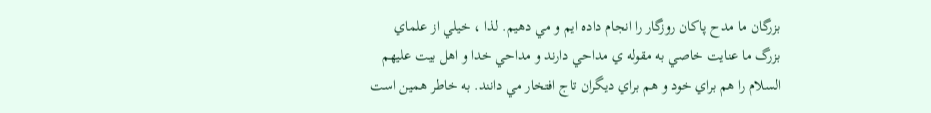بزرگان ما مدح پاكان روزگار را انجام داده ايم و مي دهيم. لذا ، خيلي از علماي بزرگ ما عنايت خاصي به مقوله ي مداحي دارند و مداحي خدا و اهل بيت عليهم السلام را هم براي خود و هم براي ديگران تاج افتخار مي دانند. به خاطر همين است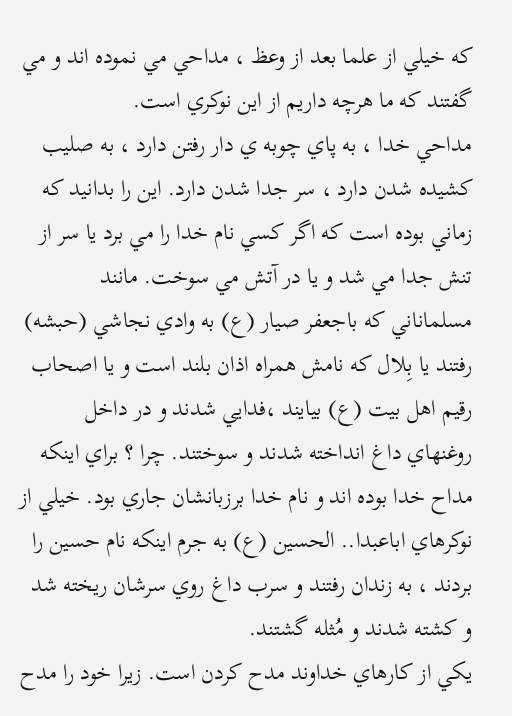كه خيلي از علما بعد از وعظ ، مداحي مي نموده اند و مي گفتند كه ما هرچه داريم از اين نوكري است.
مداحي خدا ، به پاي چوبه ي دار رفتن دارد‌ ، به صليب كشيده شدن دارد ، سر جدا شدن دارد. اين را بدانيد كه زماني بوده است كه اگر كسي نام خدا را مي برد يا سر از تنش جدا مي شد و يا در آتش مي سوخت. مانند مسلماناني كه باجعفر صيار (ع) به وادي نجاشي (حبشه) رفتند يا بِلال كه نامش همراه اذان بلند است و يا اصحاب رقيم اهل بيت (ع) بيايند ،فدايي شدند و در داخل روغنهاي داغ انداخته شدند و سوختند. چرا ؟ براي اينكه مداح خدا بوده اند و نام خدا برزبانشان جاري بود. خيلي از نوكرهاي اباعبدا.. الحسين (ع) به جرم اينكه نام حسين را بردند ، به زندان رفتند و سرب داغ روي سرشان ريخته شد و كشته شدند و مُثله گشتند.
يكي از كارهاي خداوند مدح كردن است. زيرا خود را مدح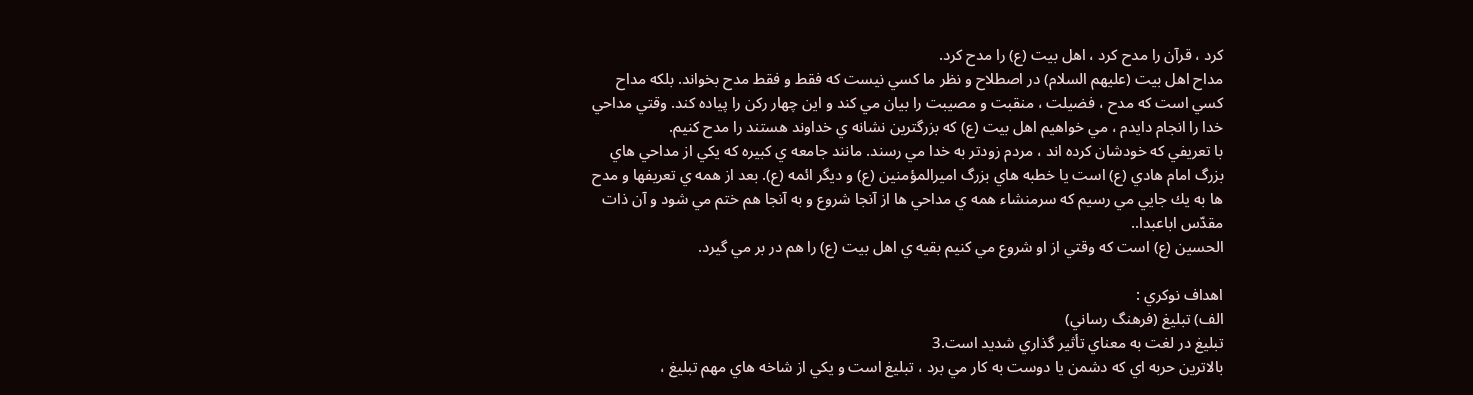كرد ، قرآن را مدح كرد ، اهل بيت (ع) را مدح كرد.
مداح اهل بيت (عليهم السلام) در اصطلاح و نظر ما كسي نيست كه فقط و فقط مدح بخواند. بلكه مداح كسي است كه مدح ، فضيلت ، منقبت و مصيبت را بيان مي كند و اين چهار ركن را پياده كند. وقتي مداحي خدا را انجام دايدم ، مي خواهيم اهل بيت (ع) كه بزرگترين نشانه ي خداوند هستند را مدح كنيم.
با تعريفي كه خودشان كرده اند ، مردم زودتر به خدا مي رسند. مانند جامعه ي كبيره كه يكي از مداحي هاي بزرگ امام هادي (ع) است يا خطبه هاي بزرگ اميرالمؤمنين (ع) و ديگر ائمه (ع). بعد از همه ي تعريفها و مدح ها به يك جايي مي رسيم كه سرمنشاء همه ي مداحي ها از آنجا شروع و به آنجا هم ختم مي شود و آن ذات مقدّس اباعبدا..
الحسين (ع) است كه وقتي از او شروع مي كنيم بقيه ي اهل بيت (ع) را هم در بر مي گيرد.

اهداف نوكري :
الف) تبليغ (فرهنگ رساني)
تبليغ در لغت به معناي تأثير گذاري شديد است.3
بالاترين حربه اي كه دشمن يا دوست به كار مي برد ، تبليغ است و يكي از شاخه هاي مهم تبليغ ،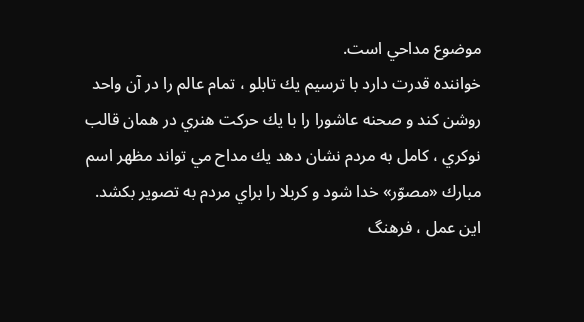موضوع مداحي است.
خواننده قدرت دارد با ترسيم يك تابلو ، تمام عالم را در آن واحد روشن كند و صحنه عاشورا را با يك حركت هنري در همان قالب نوكري ، كامل به مردم نشان دهد يك مداح مي تواند مظهر اسم مبارك «مصوّر» خدا شود و كربلا را براي مردم به تصوير بكشد. اين عمل ، فرهنگ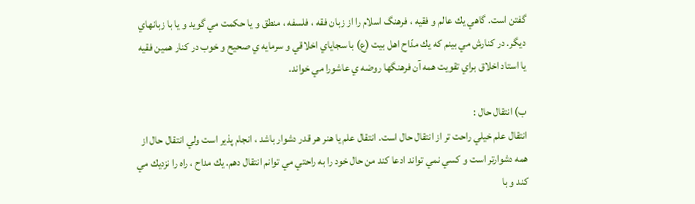گفتن است. گاهي يك عالم و فقيه ، فرهنگ اسلام را از زبان فقه ، فلسفه ، منطق و يا حكمت مي گويد و يا با زبانهاي ديگر. در كنارش مي بينم كه يك مدّاح اهل بيت (ع) با سجاياي اخلاقي و سرمايه ي صحيح و خوب در كنار همين فقيه يا استاد اخلاق براي تقويت همه آن فرهنگها روضه ي عاشورا مي خواند.

ب) انتقال حال :
انتقال علم خيلي راحت تر از انتقال حال است. انتقال علم يا هنر هر قدر دشوار باشد ، انجام پذير است ولي انتقال حال از همه دشوارتر است و كسي نمي تواند ادعا كند من حال خود را به راحتي مي توانم انتقال دهم. يك مداح ، راه را نزديك مي كند و با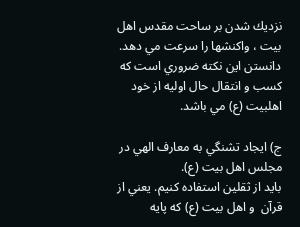نزديك شدن بر ساحت مقدس اهل بيت ، واكنشها را سرعت مي دهد. دانستن اين نكته ضروري است كه كسب و انتقال حال اوليه از خود اهلبيت (ع) مي باشد.

ج) ايجاد تشنگي به معارف الهي در مجلس اهل بيت (ع).
بايد از ثقلين استفاده كنيم. يعني از قرآن  و اهل بيت (ع) كه پايه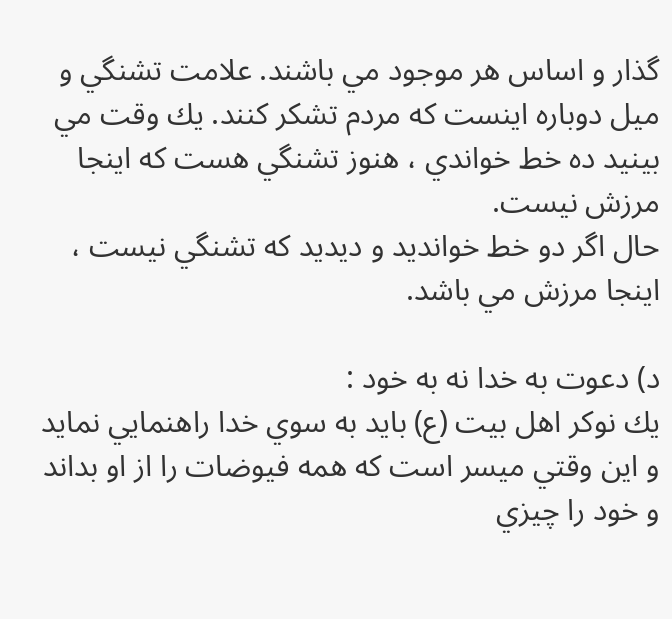گذار و اساس هر موجود مي باشند. علامت تشنگي و ميل دوباره اينست كه مردم تشكر كنند. يك وقت مي بينيد ده خط خواندي ، هنوز تشنگي هست كه اينجا مرزش نيست.
حال اگر دو خط خوانديد و ديديد كه تشنگي نيست ، اينجا مرزش مي باشد.

د) دعوت به خدا نه به خود :
يك نوكر اهل بيت (ع) بايد به سوي خدا راهنمايي نمايد و اين وقتي ميسر است كه همه فيوضات را از او بداند و خود را چيزي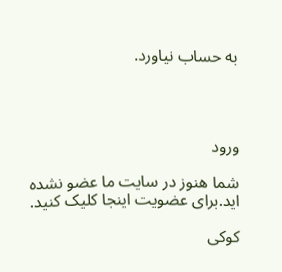به حساب نياورد.




ورود

شما هنوز در سایت ما عضو نشده اید.برای عضویت اینجا کلیک کنید.

کوکی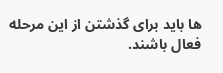ها باید برای گذشتن از این مرحله فعال باشند.